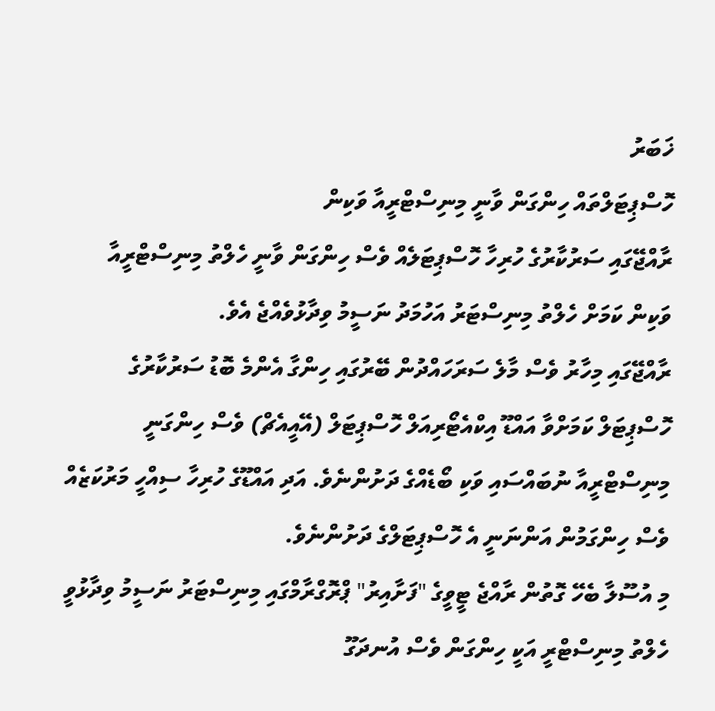ޚަބަރު
ހޮސްޕިޓަލްތައް ހިންގަން ވާނީ މިނިސްޓްރީއާ ވަކިން
ރާއްޖޭގައި ސަރުކާރުގެ ހުރިހާ ހޮސްޕިޓަލެއް ވެސް ހިންގަން ވާނީ ހެލްތު މިނިސްޓްރީއާ ވަކިން ކަމަށް ހެލްތު މިނިސްޓަރު އަހުމަދު ނަސީމު ވިދާޅުވެއްޖެ އެވެ.
ރާއްޖޭގައި މިހާރު ވެސް މާލެ ސަރަހައްދުން ބޭރުގައި ހިންގާ އެންމެ ބޮޑު ސަރުކާރުގެ ހޮސްޕިޓަލް ކަމަށްވާ އައްޑޫ އިކްއެޓޯރިއަލް ހޮސްޕިޓަލް (އޭއީއެޗް) ވެސް ހިންގަނީ މިނިސްޓްރީއާ ނުބައްސައި ވަކި ބޯޑެއްގެ ދަށުންނެވެ. އަދި އައްޑޫގެ ހުރިހާ ސިއްހީ މަރުކަޒެއް ވެސް ހިންގަމުން އަންނަނީ އެ ހޮސްޕިޓަލްގެ ދަށުންނެވެ.
މި އުސޫލާ ބެހޭ ގޮތުން ރާއްޖެ ޓީވީގެ "ފަށާއިރު" ޕްރޮގްރާމްގައި މިނިސްޓަރު ނަސީމު ވިދާޅުވީ ހެލްތު މިނިސްޓްރީ އަކީ ހިންގަން ވެސް އުނދަގޫ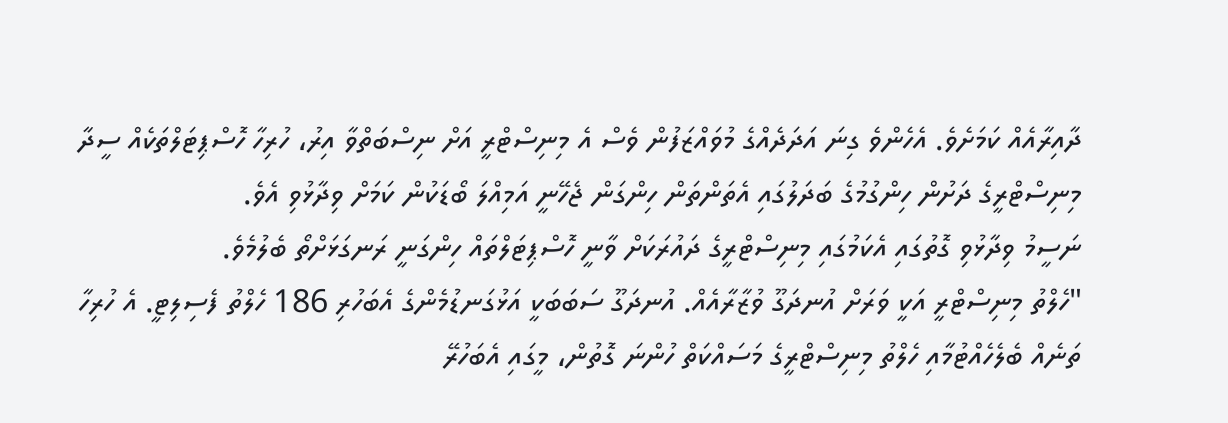ދާއިރާއެއް ކަމަށެވެ. އެހެންވެ ގިނަ އަދަދެއްގެ މުވައްޒަފުން ވެސް އެ މިނިސްޓްރީ އަށް ނިސްބަތްވާ އިރު، ހުރިހާ ހޮސްޕިޓަލްތަކެއް ސީދާ މިނިސްޓްރީގެ ދަށުން ހިންގުމުގެ ބަދަލުގައި އެތަންތަން ހިންގަން ޖެހޭނީ އަމިއްލަ ބޯޑަކުން ކަމަށް ވިދާޅުވި އެވެ.
ނަސީމު ވިދާޅުވި ގޮތުގައި އެކަމުގައި މިނިސްޓްރީގެ ދައުރަކަށް ވާނީ ހޮސްޕިޓަލްތައް ހިންގަނީ ރަނގަޅަށްތޯ ބެލުމެވެ.
"ހެލްތު މިނިސްޓްރީ އަކީ ވަރަށް އުނދަގޫ ވުޒާރާއެއް. އުނދަގޫ ސަބަބަކީ އަޅުގަނޑުމެންގެ އެބަހުރި 186 ހެލްތު ފެސިލިޓީ. އެ ހުރިހާ ތަނެއް ބެލެހެއްޓުމާއި ހެލްތު މިނިސްޓްރީގެ މަސައްކަތް ހުންނަ ގޮތުން، މީގައި އެބަހުރޭ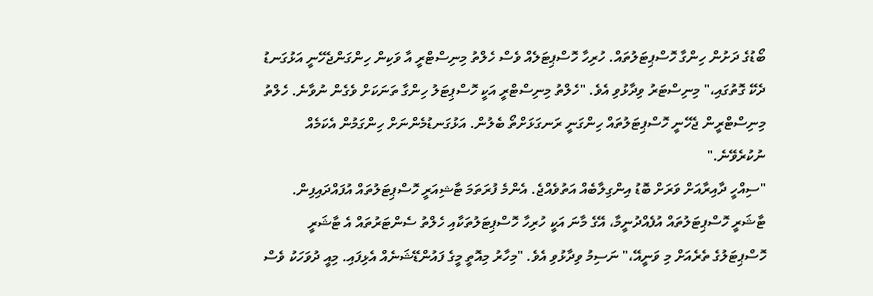ބޯޑުގެ ދަށުން ހިންގާ ހޮސްޕިޓަލުތައް. ހުރިހާ ހޮސްޕިޓަލެއް ވެސް ހެލްތު މިނިސްޓްރީ އާ ވަކިން ހިންގަންޖެހޭނީ އަޅުގަނޑު ދެކޭ ގޮތުގައި،" މިނިސްޓަރު ވިދާޅުވި އެވެ. "ހެލްތު މިނިސްޓްރީ އަކީ ހޮސްޕިޓަލު ހިންގާ ތަނަކަށް ވެގެން ނުވާނެ. ހެލްތު މިނިސްޓްރީން ޖެހޭނީ ހޮސްޕިޓަލުތައް ހިންގަނީ ރަނގަޅަށްތޯ ބެލުން. އަޅުގަނޑުމެންނަށް ހިންގަމުން އެކަމެއް ނުކުރެވޭނެ."
"ސިއްހީ ދާއިރާއަށް ވަރަށް ބޮޑު އިންގިލާބެއް އަތުވެއްޖެ. އެންމެ ފުރަތަމަ ޓާޝިއަރީ ހޮސްޕިޓަލުތައް އުފައްދައިފިން. ޓާޝަރީ ހޮސްޕިޓަލުތައް އުފެއްދުނީމާ، އޭގެ މާނަ އަކީ ހުރިހާ ހޮސްޕިޓަލުތަކާއި ހެލްތު ސެންޓަރުތައް އެ ޓާޝަރީ ހޮސްޕިޓަލުގެ ތެރެއަށް މި ވަނީއޭ،" ނަސިމު ވިދާޅުވި އެވެ. "މިހާރު މިއޮތީ މީގެ ފައުންޑޭޝަނެއް އެޅިފައި. މިއީ ދުވަހަކު ވެސް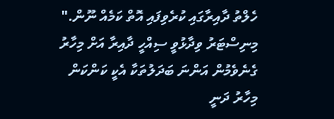ހެލްތު ދާއިރާގައި ކުރެވިފައި އޮތް ކަމެއް ނޫން."
މިނިސްޓަރު ވިދާޅުވީ ސިއްހީ ދާއިރާ އަށް މިހާރު ގެނެވެމުން އަންނަ ބަދަލުތަކާ އެކީ ކަންކަން މިހާރު ދަނީ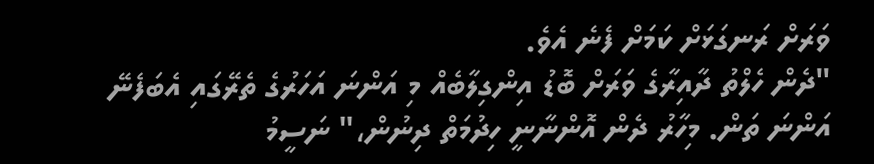ވަރަށް ރަނގަޅަށް ކަމަށް ފެނެ އެވެ.
"ދެން ހެލްތު ދާއިރާގެ ވަރަށް ބޮޑު އިންގިލާބެއް މި އަންނަ އަހަރުގެ ތެރޭގައި އެބަފެނޭ އަންނަ ތަން. މިހާރު ދެން އޮންނާނީ ހިދުމަތް ދިނުން،" ނަސީމު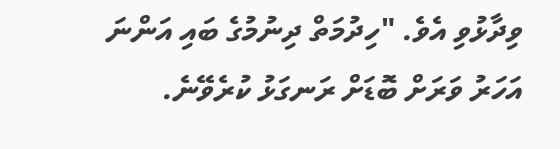ވިދާޅުވި އެވެ. "ހިދުމަތް ދިނުމުގެ ބައި އަންނަ އަހަރު ވަރަށް ބޮޑަށް ރަނގަޅު ކުރެވޭނެ.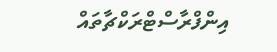އިންފްރާސްޓްރަކްޗާތައް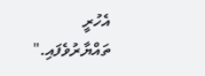އެހުރީ ތައްޔާރުވެފައި."